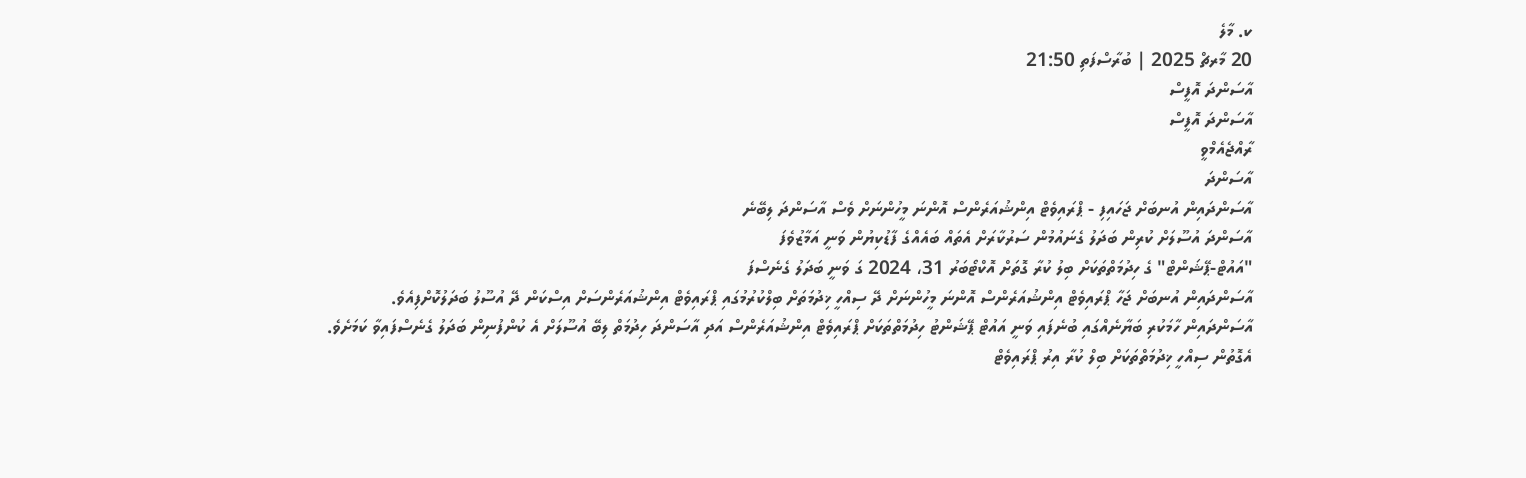ކ. މާލެ
20 މާރޗް 2025 | ބުރާސްފަތި 21:50
އާސަންދަ އޮފީސް
އާސަންދަ އޮފީސް
ރާއްޖެއެމްވީ
އާސަންދަ
އާސަންދައިން އުނބަށް ޖަހައިފި - ޕްރައިވެޓް އިންޝުއަރެންސް އޮންނަ މީހުންނަށް ވެސް އާސަންދަ ލިބޭނެ
އާސަންދަ އުސޫލަށް ކުރިން ބަދަލު ގެނައުމުން ސަރުކާރަށް އެތައް ބައެއްގެ ފާޑުކިޔުން ވަނީ އަމާޒުވެފަ
"އައުޓް-ޕޭޝަންޓް" ގެ ހިދުމަތްތަކަށް ބިލު ކުރާ ގޮތަށް އޮކްޓޯބަރު 31، 2024 ގަ ވަނީ ބަދަލު ގެނެސްފަ
އާސަންދައިން އުނބަށް ޖަހާ ޕްރައިވެޓް އިންޝުއަރެންސް އޮންނަ މީހުންނަށް ދޭ ސިއްހީ ޚިދުމަތަށް ބިލްކުރުމުގައި ޕްރައިވެޓް އިންޝުއަރެންސަށް އިސްކަން ދޭ އުސޫލު ބަދަލުކޮށްފިއެވެ.
އާސަންދައިން ހާމަކުރި ބަޔާނެއްގައި ބުނެފައި ވަނީ އައުޓް ޕޭޝަންޓު ހިދުމަތްތަކަށް ޕްރައިވެޓް އިންޝުއަރެންސް އަދި އާސަންދަ ހިދުމަތް ލިބޭ އުސޫލަށް އެ ކުންފުނިން ބަދަލު ގެނެސްފައިވާ ކަމަށެވެ.
އެގޮތުން ސިއްހީ ޚިދުމަތްތަކަށް ބިލް ކުރާ އިރު ޕްރައިވެޓް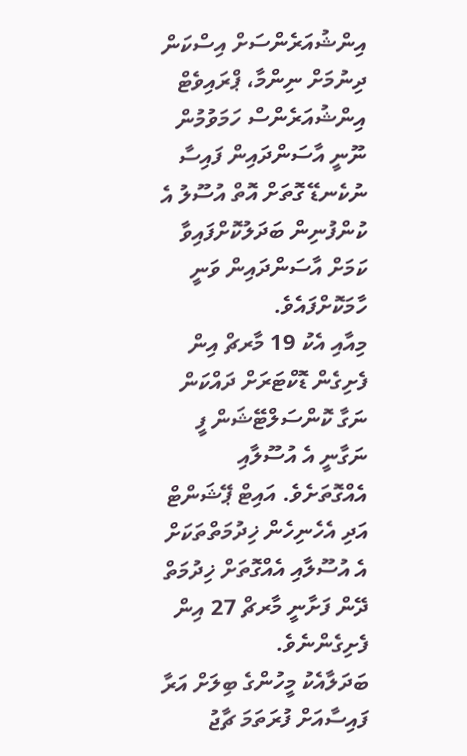އިންޝުއަރެންސަށް އިސްކަން ދިނުމަށް ނިންމާ، ޕްރައިވެޓް އިންޝުއަރެންސް ހަމަވުމުން ނޫނީ އާސަންދައިން ފައިސާ ނުކެނޑޭ ގޮތަށް އޮތް އުސޫލު އެ ކުންފުނިން ބަދަލުކޮށްފައިވާ ކަމަށް އާސަންދައިން ވަނީ ހާމަކޮށްފައެވެ.
މިއާއި އެކު 19 މާރޗް އިން ފެށިގެން ޑޮކްޓަރަށް ދައްކަން ނަގާ ކޮންސަލްޓޭޝަން ފީ ނަގާނީ އެ އުސޫލާއި އެއްގޮތަށެވެ. އައިޓް ޕޭޝަންޓް އަދި އެހެނިހެން ޚިދުމަތްތަކަށް އެ އުސޫލާއި އެއްގޮތަށް ޚިދުމަތް ދޭން ފަށާނީ މާރޗް 27 އިން ފެށިގެންނެވެ.
ބަދަލާއެކު މީހުންގެ ބިލަށް އަރާ ފައިސާއަށް ފުރަތަމަ ޗާޖު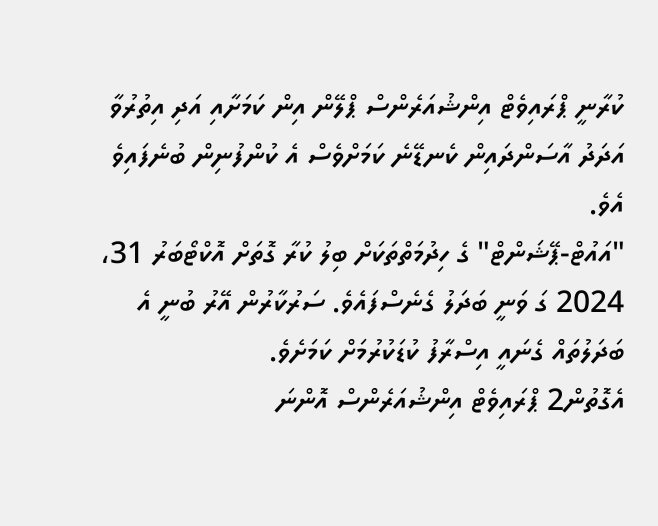ކުރާނީ ޕްރައިވެޓް އިންޝުއަރެންސް ޕްލޭން އިން ކަމަށާއި އަދި އިތުރުވާ އަދަދު އާސަންދައިން ކެނޑޭނެ ކަމަށްވެސް އެ ކުންފުނިން ބުނެފައިވެ އެވެ.
"އައުޓް-ޕޭޝަންޓް" ގެ ހިދުމަތްތަކަށް ބިލު ކުރާ ގޮތަށް އޮކްޓޯބަރު 31، 2024 ގަ ވަނީ ބަދަލު ގެނެސްފައެވެ. ސަރުކާރުން އޭރު ބުނީ އެ ބަދަލުތައް ގެނައީ އިސްރާފު ކުޑަކުރުމަށް ކަމަށެވެ.
އެގޮތުން2 ޕްރައިވެޓް އިންޝުއަރެންސް އޮންނަ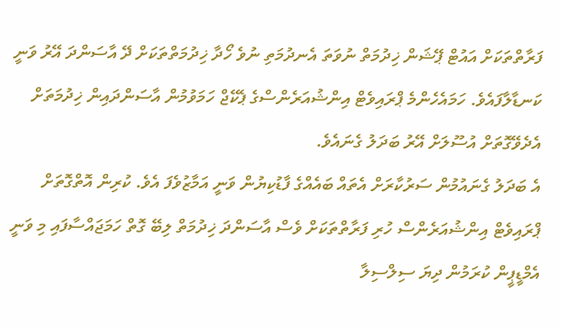ފަރާތްތަކަށް އައުޓް ޕޭޝަން ޚިދުމަތް ނުވަތަ އެނދުމަތި ނުވެ ހޯދާ ޚިދުމަތްތަކަށް ދޭ އާސަންދަ އޭރު ވަނީ ކަނޑާލާފައެވެ. ހަމައެހެންމެ ޕްރައިވެޓް އިންޝުއަރެންސްގެ ޕެކޭޖް ހަމަވުމުން އާސަންދައިން ޚިދުމަތަށް އެދެވޭގޮތަށް އުސޫލަށް އޭރު ބަދަލު ގެނައެވެ.
އެ ބަދަލު ގެނައުމުން ސަރުކާރަށް އެތައް ބައެއްގެ ފާޑުކިޔުން ވަނީ އަމާޒުވެފަ އެވެ. ކުރިން އޮތްގޮތަށް ޕްރައިވެޓް އިންޝުއަރެންސް ހުރި ފަރާތްތަކަށް ވެސް އާސަންދަ ޚިދުމަތް ލިބޭ ގޮތް ހަމަޖައްސާފައި މި ވަނީ އެމްޑީޕީން ކުރަމުން ދިޔަ ސިލްސިލާ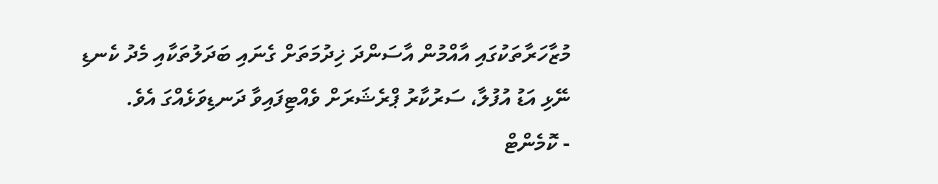މުޒާހަރާތަކުގައި އާއްމުން އާސަންދަ ޚިދުމަތަށް ގެނައި ބަދަލުތަކާއި މެދު ކެނޑި ނޭޅި އަޑު އުފުލާ، ސަރުކާރު ޕްރެޝަރަށް ވެއްޓިފައިވާ ދަނޑިވަޅެއްގަ އެވެ.
- ކޮމެންޓް